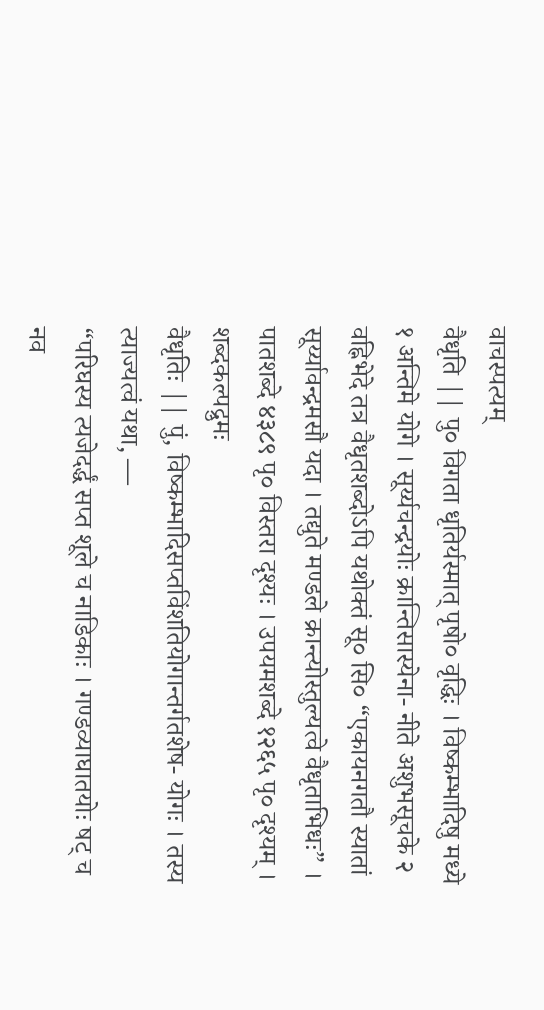वाचस्पत्यम्
वैधृति || पु० विगता धृतिर्यस्मात् पृषो० वृद्धिः । विष्कम्भादिषु मध्ये १ अन्तिमे योगे । सूर्य्यचन्द्रयोः क्रान्तिसास्येना- नीते अशुभसूचके २ वह्निभेदे तत्र वैधृतशब्दोऽपि यथोक्तं सू० सि० “एकायनगतौ स्यातां सूर्य्यावन्द्रमसौ यदा । तद्युते मण्डले क्रान्त्योस्तुल्यत्वे वैधृताभिधः” । पातशब्दे ४३८९ पृ० विस्तरा दृश्यः । उपयमशब्दे १२६५ पृ० दृश्यम् ।
शब्दकल्पद्रुमः
वैधृतिः || पुं, विष्कम्भादिसप्तविंशतियोगान्तर्गतशेष- योगः । तस्य त्याज्यत्वं यथा, —
“परिघस्य त्यजेदर्द्धं सप्त शूले च नाडिकाः । गण्डव्याघातयोः षट् च नव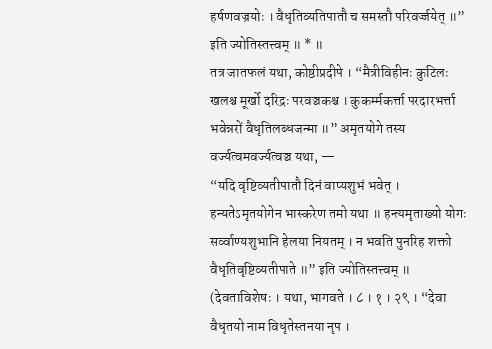हर्षणवज्रयोः । वैधृतिव्यतिपातौ च समस्तौ परिवर्ज्जयेत् ॥” इति ज्योतिस्तत्त्वम् ॥ * ॥
तत्र जातफलं यथा, कोष्ठीप्रदीपे । “मैत्रीविहीनः कुटिलः खलश्च मूर्खो दरिद्रः परवञ्चकश्च । कुकर्म्मकर्त्ता परदारभर्त्ता भवेन्नरों वैधृतिलब्धजन्मा ॥” अमृतयोगे तस्य वर्ज्यत्वमवर्ज्यत्वञ्च यथा, —
“यदि वृष्टिव्यतीपातौ दिनं वाप्यशुभं भवेत् । हन्यतेऽमृतयोगेन भास्करेण तमो यथा ॥ हन्त्यमृताख्यो योगः सर्व्वाण्यशुभानि हेलया नियतम् । न भवति पुनरिह शक्तो वैधृतिवृष्टिव्यतीपाते ॥” इति ज्योतिस्तत्त्वम् ॥ (देवताविशेषः । यथा, भागवते । ८ । १ । २९ । “देवा वैधृतयो नाम विधृतेस्तनया नृप ।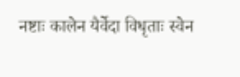नष्टाः कालेन यैर्वेदा विधृताः स्वेन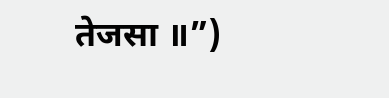तेजसा ॥”)